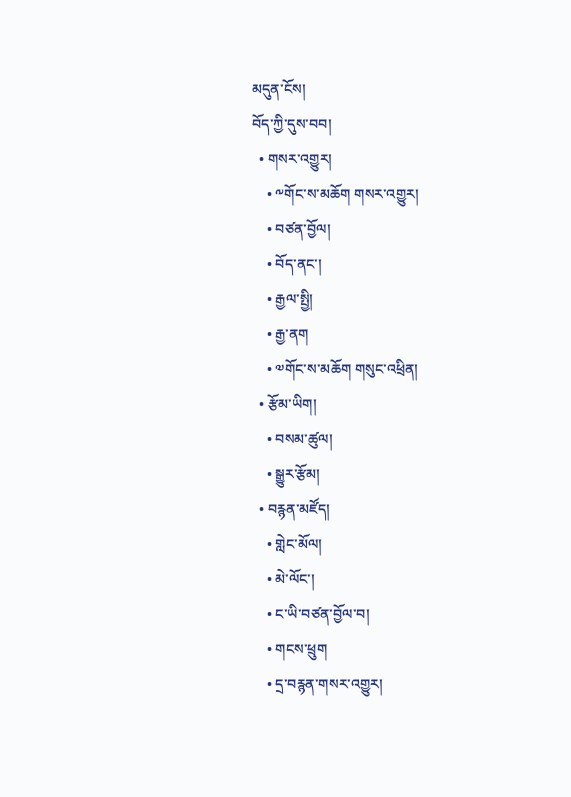མདུན་ངོས།
བོད་ཀྱི་དུས་བབ།
  • གསར་འགྱུར།
    • ༸གོང་ས་མཆོག གསར་འགྱུར།
    • བཙན་བྱོལ།
    • བོད་ནང་།
    • རྒྱལ་སྤྱི།
    • རྒྱ་ནག
    • ༧གོང་ས་མཆོག གསུང་འཕྲིན།
  • རྩོམ་ཡིག།
    • བསམ་ཚུལ།
    • སྒྱུར་རྩོམ།
  • བརྙན་མཛོད།
    • གླེང་མོལ།
    • མེ་ལོང་།
    • ང་ཡི་བཙན་བྱོལ་བ།
    • གངས་ཕྲུག
    • དྲ་བརྙན་གསར་འགྱུར།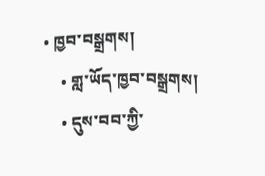• ཁྱབ་བསྒྲགས།
    • གླ་ཡོད་ཁྱབ་བསྒྲགས།
    • དུས་བབ་ཀྱི་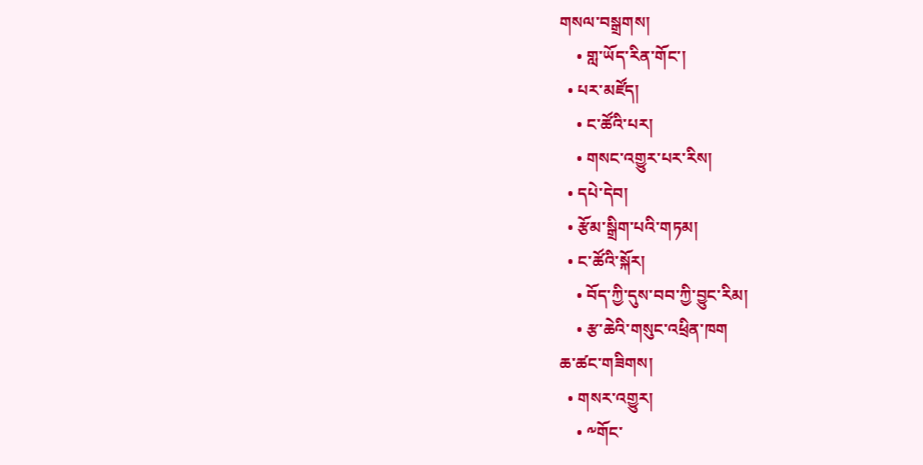གསལ་བསྒྲགས།
    • གླ་ཡོད་རིན་གོང་།
  • པར་མཛོད།
    • ང་ཚོའི་པར།
    • གསང་འགྱུར་པར་རིས།
  • དཔེ་དེབ།
  • རྩོམ་སྒྲིག་པའི་གཏམ།
  • ང་ཚོའི་སྐོར།
    • བོད་ཀྱི་དུས་བབ་ཀྱི་བྱུང་རིམ།
    • རྩ་ཆེའི་གསུང་འཕྲིན་ཁག
ཆ་ཚང་གཟིགས།
  • གསར་འགྱུར།
    • ༸གོང་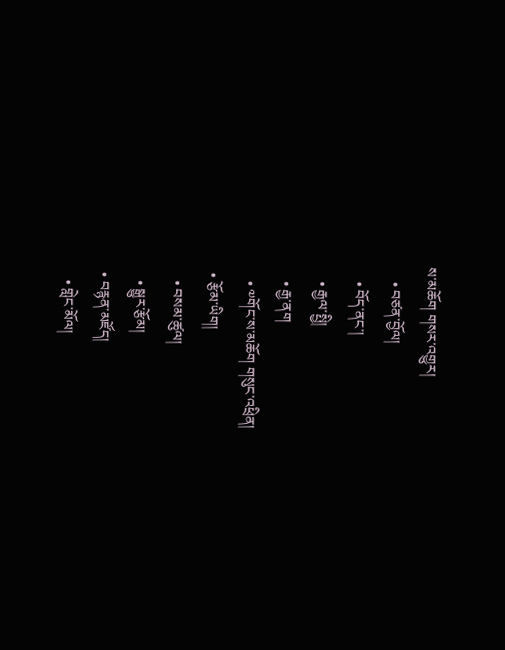ས་མཆོག གསར་འགྱུར།
    • བཙན་བྱོལ།
    • བོད་ནང་།
    • རྒྱལ་སྤྱི།
    • རྒྱ་ནག
    • ༧གོང་ས་མཆོག གསུང་འཕྲིན།
  • རྩོམ་ཡིག།
    • བསམ་ཚུལ།
    • སྒྱུར་རྩོམ།
  • བརྙན་མཛོད།
    • གླེང་མོལ།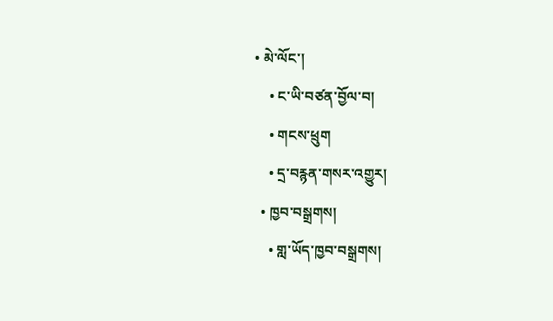• མེ་ལོང་།
    • ང་ཡི་བཙན་བྱོལ་བ།
    • གངས་ཕྲུག
    • དྲ་བརྙན་གསར་འགྱུར།
  • ཁྱབ་བསྒྲགས།
    • གླ་ཡོད་ཁྱབ་བསྒྲགས།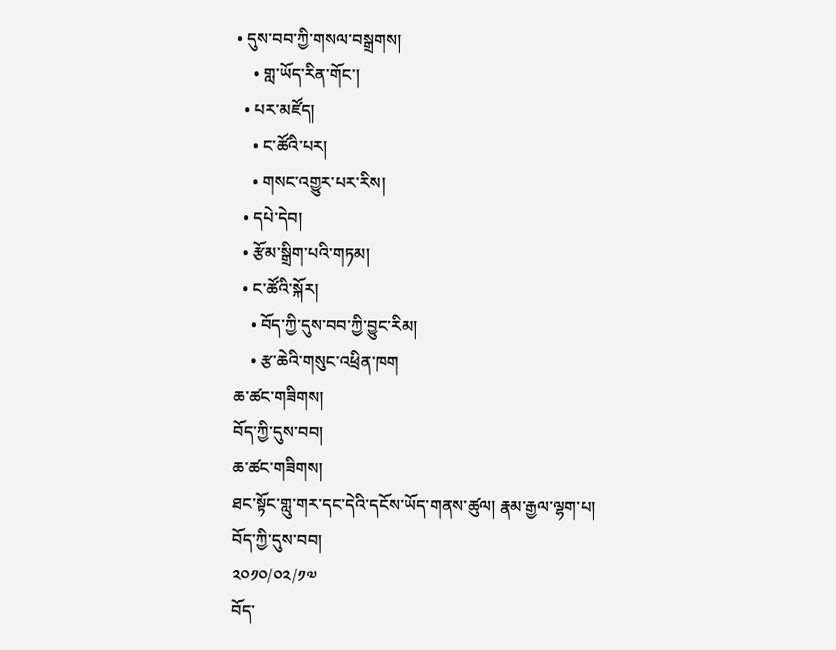• དུས་བབ་ཀྱི་གསལ་བསྒྲགས།
    • གླ་ཡོད་རིན་གོང་།
  • པར་མཛོད།
    • ང་ཚོའི་པར།
    • གསང་འགྱུར་པར་རིས།
  • དཔེ་དེབ།
  • རྩོམ་སྒྲིག་པའི་གཏམ།
  • ང་ཚོའི་སྐོར།
    • བོད་ཀྱི་དུས་བབ་ཀྱི་བྱུང་རིམ།
    • རྩ་ཆེའི་གསུང་འཕྲིན་ཁག
ཆ་ཚང་གཟིགས།
བོད་ཀྱི་དུས་བབ།
ཆ་ཚང་གཟིགས།
ཐང་སྟོང་གླུ་གར་དང་དེའི་དངོས་ཡོད་གནས་ཚུལ། རྣམ་རྒྱལ་ལྷག་པ།
བོད་ཀྱི་དུས་བབ།
༢༠༡༠/༠༢/༡༧
བོད་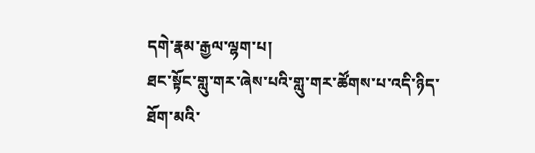དགེ་རྣམ་རྒྱལ་ལྷག་པ།
ཐང་སྟོང་གླུ་གར་ཞེས་པའི་གླུ་གར་ཚོགས་པ་འདི་ཉིད་ཐོག་མའི་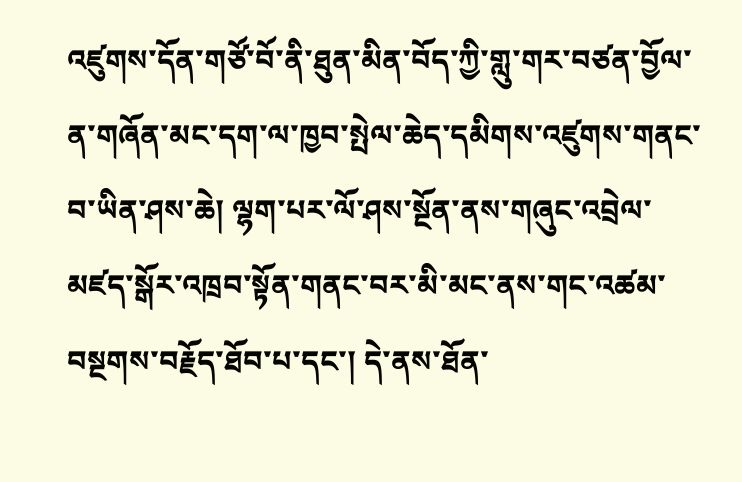འཛུགས་དོན་གཙོ་བོ་ནི་ཐུན་མིན་བོད་ཀྱི་གླུ་གར་བཙན་བྱོལ་ན་གཞོན་མང་དག་ལ་ཁྱབ་སྤེལ་ཆེད་དམིགས་འཛུགས་གནང་བ་ཡིན་ཤས་ཆེ། ལྷག་པར་ལོ་ཤས་སྔོན་ནས་གཞུང་འབྲེལ་མཛད་སྒོར་འཁྲབ་སྟོན་གནང་བར་མི་མང་ནས་གང་འཚམ་བསྔགས་བརྗོད་ཐོབ་པ་དང་། དེ་ནས་ཐོན་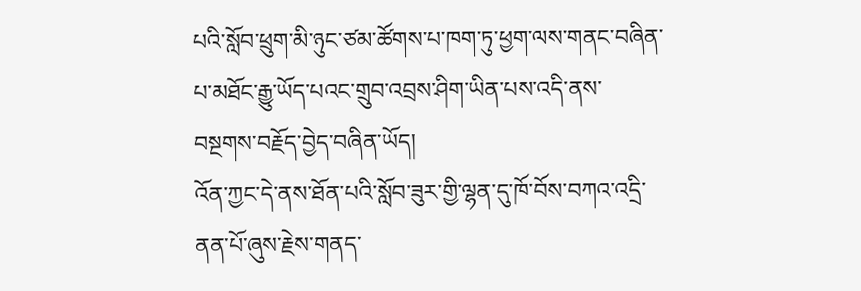པའི་སློབ་ཕྲུག་མི་ཉུང་ཙམ་ཚོགས་པ་ཁག་ཏུ་ཕྱག་ལས་གནང་བཞིན་པ་མཐོང་རྒྱུ་ཡོད་པའང་གྲུབ་འབྲས་ཤིག་ཡིན་པས་འདི་ནས་བསྔགས་བརྗོད་བྱེད་བཞིན་ཡོད།
འོན་ཀྱང་དེ་ནས་ཐོན་པའི་སློབ་ཟུར་གྱི་ལྷན་དུ་ཁོ་བོས་བཀའ་འདྲི་ནན་པོ་ཞུས་རྗེས་གནད་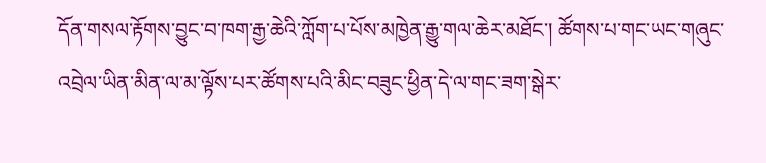དོན་གསལ་རྟོགས་བྱུང་བ་ཁག་རྒྱ་ཆེའི་ཀློག་པ་པོས་མཁྱེན་རྒྱུ་གལ་ཆེར་མཐོང་། ཚོགས་པ་གང་ཡང་གཞུང་འབྲེལ་ཡིན་མིན་ལ་མ་ལྟོས་པར་ཚོགས་པའི་མིང་བཟུང་ཕྱིན་དེ་ལ་གང་ཟག་སྒེར་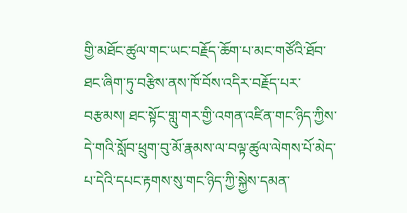གྱི་མཐོང་ཚུལ་གང་ཡང་བརྗོད་ཆོག་པ་མང་གཙོའི་ཐོབ་ཐང་ཞིག་ཏུ་བརྩིས་ནས་ཁོ་བོས་འདིར་བརྗོད་པར་བརྩམས། ཐང་སྟོང་གླུ་གར་གྱི་འགན་འཛིན་གང་ཉིད་ཀྱིས་དེ་གའི་སློབ་ཕྲུག་བུ་མོ་རྣམས་ལ་བལྟ་ཚུལ་ལེགས་པོ་མེད་པ་དེའི་དཔང་རྟགས་སུ་གང་ཉིད་ཀྱི་སྐྱེས་དམན་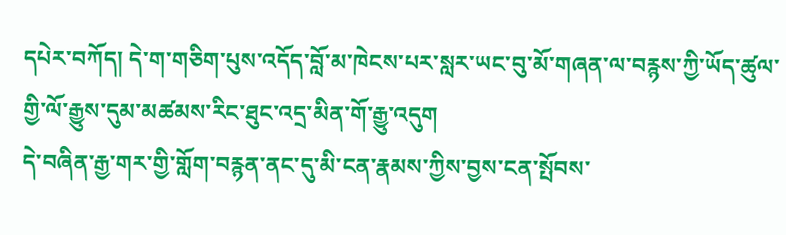དཔེར་བཀོད། དེ་ག་གཅིག་པུས་འདོད་བློ་མ་ཁེངས་པར་སླར་ཡང་བུ་མོ་གཞན་ལ་བརྙས་ཀྱི་ཡོད་ཚུལ་གྱི་ལོ་རྒྱུས་དུམ་མཚམས་རིང་ཐུང་འདྲ་མིན་གོ་རྒྱུ་འདུག
དེ་བཞིན་རྒྱ་གར་གྱི་གློག་བརྙན་ནང་དུ་མི་ངན་རྣམས་ཀྱིས་བྱས་ངན་སྤོབས་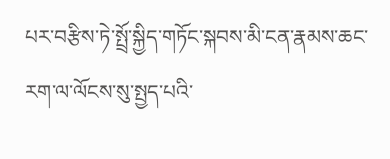པར་བརྩིས་ཏེ་སྤྲོ་སྐྱིད་གཏོང་སྐབས་མི་ངན་རྣམས་ཆང་རག་ལ་ལོངས་སུ་སྤྱད་པའི་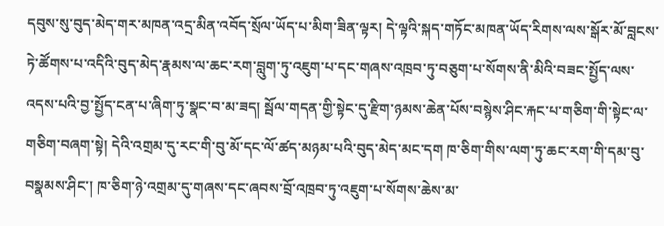དབུས་སུ་བུད་མེད་གར་མཁན་འདྲ་མིན་འབོད་སྲོལ་ཡོད་པ་མིག་ཟིན་ལྟར། དེ་ལྟའི་སྐད་གཏོང་མཁན་ཡོད་རིགས་ལས་སྒོར་མོ་བླངས་ཏེ་ཚོགས་པ་འདིའི་བུད་མེད་རྣམས་ལ་ཆང་རག་བླུག་ཏུ་འཇུག་པ་དང་གཞས་འཁྲབ་ཏུ་བཅུག་པ་སོགས་ནི་མིའི་བཟང་སྤྱོད་ལས་འདས་པའི་བྱ་སྤྱོད་ངན་པ་ཞིག་ཏུ་སྣང་བ་མ་ཟད། སྦོལ་གདན་གྱི་སྟེང་དུ་རྫིག་ཉམས་ཆེན་པོས་བསྙེས་ཤིང་རྐང་པ་གཅིག་གི་སྟེང་ལ་གཅིག་བཞག་སྟེ། དེའི་འགྲམ་དུ་རང་གི་བུ་མོ་དང་ལོ་ཚད་མཉམ་པའི་བུད་མེད་མང་དག ཁ་ཅིག་གིས་ལག་ཏུ་ཆང་རག་གི་དམ་བུ་བསྣམས་ཤིང་། ཁ་ཅིག་ཉེ་འགྲམ་དུ་གཞས་དང་ཞབས་བྲོ་འཁྲབ་ཏུ་འཇུག་པ་སོགས་ཆེས་མ་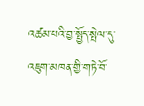འཚམ་པའི་བྱ་སྤྱོད་སྤེལ་དུ་འཇུག་མཁན་གྱི་གཏེ་བོ་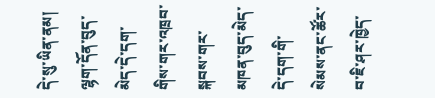དེ་སུ་ཡིན་ནམ། ལྷག་དོན་བུད་མེད་དེ་དག་གིས་གར་འཁྲབ་སྐབས་གར་མཁན་བུད་མེད་དེ་དག་གི་སེམས་ནང་ཚོར་བ་ཇི་ཤར་ཁྱེད་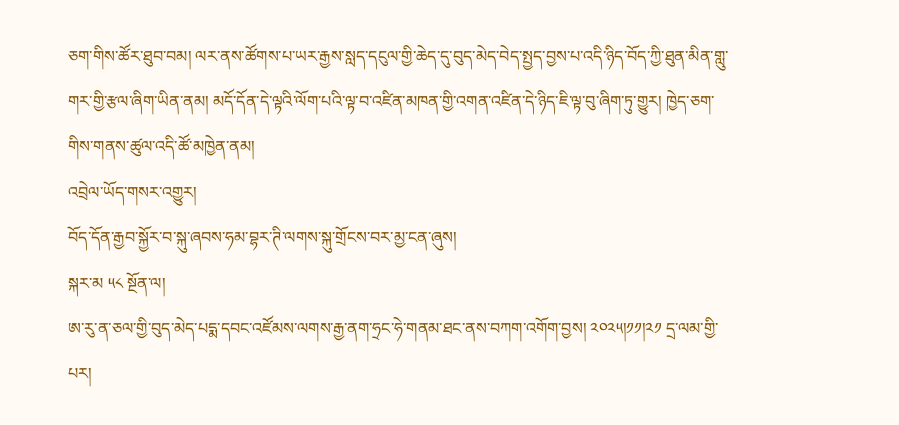ཅག་གིས་ཚོར་ཐུབ་བམ། ལར་ནས་ཚོགས་པ་ཡར་རྒྱས་སླད་དངུལ་གྱི་ཆེད་དུ་བུད་མེད་བེད་སྤྱད་བྱས་པ་འདི་ཉིད་བོད་ཀྱི་ཐུན་མིན་གླུ་གར་གྱི་རྩལ་ཞིག་ཡིན་ནམ། མདོ་དོན་དེ་ལྟའི་ལོག་པའི་ལྟ་བ་འཛིན་མཁན་གྱི་འགན་འཛིན་དེ་ཉིད་ཇི་ལྟ་བུ་ཞིག་ཏུ་གྱུར། ཁྱེད་ཅག་གིས་གནས་ཚུལ་འདི་ཚོ་མཁྱེན་ནམ།
འབྲེལ་ཡོད་གསར་འགྱུར།
བོད་དོན་རྒྱབ་སྐྱོར་བ་སྐུ་ཞབས་ཧམ་བྷར་ཊི་ལགས་སྐུ་གྲོངས་བར་མྱ་ངན་ཞུས།
སྐར་མ ༥༨ སྔོན་ལ།
ཨ་རུ་ན་ཅལ་གྱི་བུད་མེད་པདྨ་དབང་འཛོམས་ལགས་རྒྱ་ནག་ཧྲང་ཧེ་གནམ་ཐང་ནས་བཀག་འགོག་བྱས། ༢༠༢༥།༡༡།༢༡ དྲ་ལམ་གྱི་པར།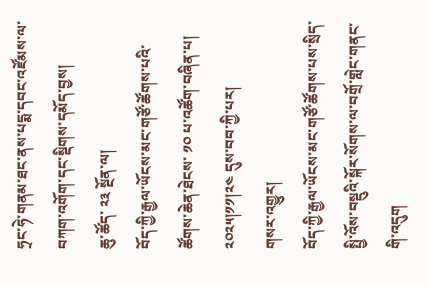ཧྲང་ཧེ་གནམ་ཐང་ནས་པདྨ་དབང་འཛོམས་ལ་བཀག་འགོག་དང་སྡིགས་དམོད་བྱས།
ཆུ་ཚོད་ ༢༣ སྔོན་ལ།
བོད་ཀྱི་རྒྱལ་ཡོངས་མང་གཙོ་ཚོགས་པའི་ཚོགས་ཆེན་ཐེངས་ ༡༠ པ་འཚོག་བཞིན་པ། ༢༠༢༥།༡༡།༢༤ དུས་བབ་ཀྱི་པར།
གསར་འགྱུར།
བོད་ཀྱི་རྒྱལ་ཡོངས་མང་གཙོ་ཚོགས་པས་སྲིད་སྤྱི་འོས་བསྡུའི་སྐོར་སོགས་ལ་བགྲོ་གླེང་གནང་གི་འདུག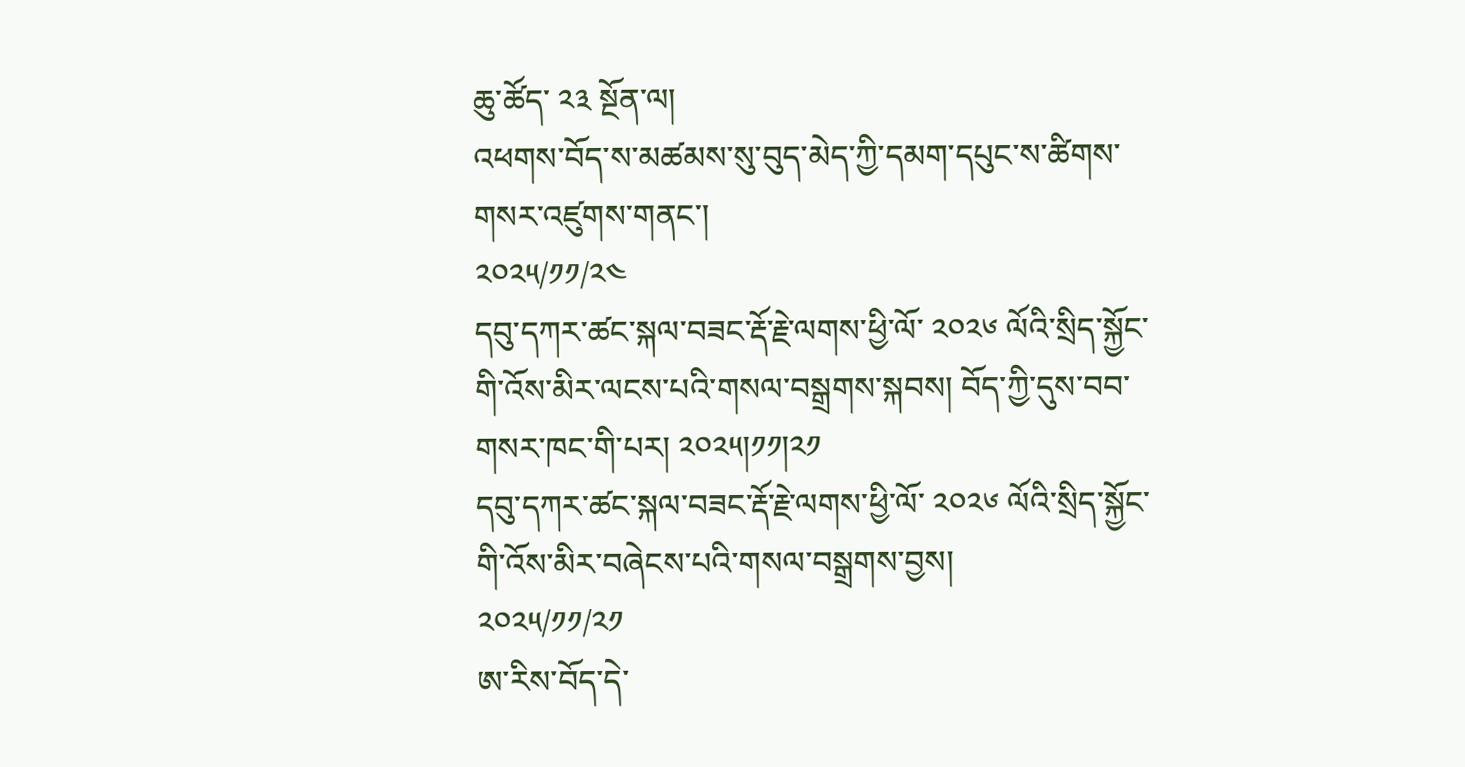ཆུ་ཚོད་ ༢༣ སྔོན་ལ།
འཕགས་བོད་ས་མཚམས་སུ་བུད་མེད་ཀྱི་དམག་དཔུང་ས་ཚིགས་གསར་འཛུགས་གནང་།
༢༠༢༥/༡༡/༢༤
དབུ་དཀར་ཚང་སྐལ་བཟང་རྡོ་རྗེ་ལགས་ཕྱི་ལོ་ ༢༠༢༦ ལོའི་སྲིད་སྐྱོང་གི་འོས་མིར་ལངས་པའི་གསལ་བསྒྲགས་སྐབས། བོད་ཀྱི་དུས་བབ་གསར་ཁང་གི་པར། ༢༠༢༥།༡༡།༢༡
དབུ་དཀར་ཚང་སྐལ་བཟང་རྡོ་རྗེ་ལགས་ཕྱི་ལོ་ ༢༠༢༦ ལོའི་སྲིད་སྐྱོང་གི་འོས་མིར་བཞེངས་པའི་གསལ་བསྒྲགས་བྱས།
༢༠༢༥/༡༡/༢༡
ཨ་རིས་བོད་དེ་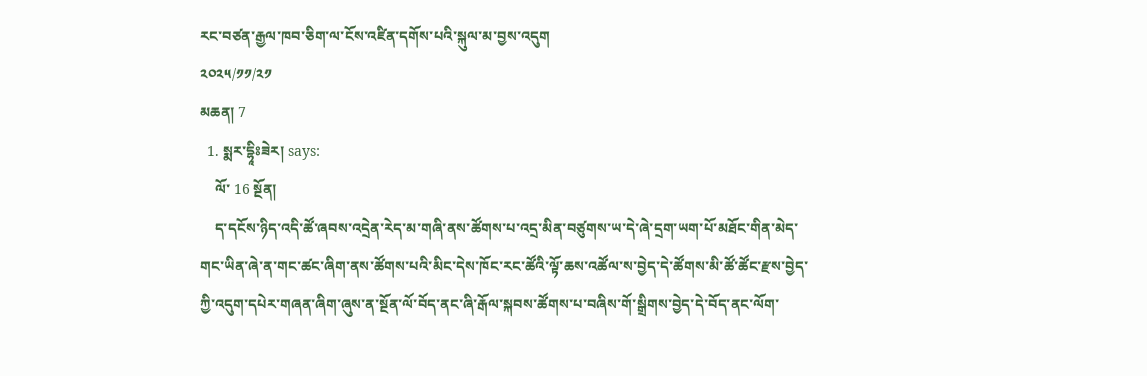རང་བཙན་རྒྱལ་ཁབ་ཅིག་ལ་ངོས་འཛིན་དགོས་པའི་སྐུལ་མ་བྱས་འདུག
༢༠༢༥/༡༡/༢༡
མཆན། 7
  1. སྨར་དྷཱིཿཟེར། says:
    ལོ་ 16 སྔོན།
    ད་དངོས་ཉིད་འདི་ཚོ་ཞབས་འདྲེན་རེད་མ་གཞི་ནས་ཚོགས་པ་འདྲ་མིན་བཙུགས་ཡ་དེ་ཞེ་དྲག་ཡག་པོ་མཐོང་གིན་མེད་གང་ཡིན་ཞེ་ན་གང་ཚང་ཞིག་ནས་ཚོགས་པའི་མིང་དེས་ཁོང་རང་ཚོའི་ལྟོ་ཆས་འཚོལ་ས་བྱེད་དེ་ཚོགས་མི་ཚོ་ཚོང་རྫས་བྱེད་ཀྱི་འདུག་དཔེར་གཞན་ཞིག་ཞུས་ན་སྔོན་ལོ་བོད་ནང་ཞི་རྒོལ་སྐབས་ཚོགས་པ་བཞིས་གོ་སྒྲིགས་བྱེད་དེ་བོད་ནང་ལོག་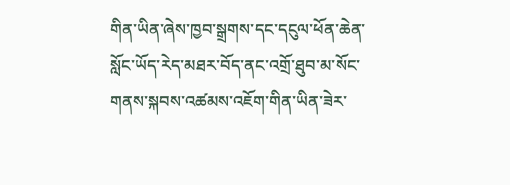གིན་ཡིན་ཞེས་ཁྱབ་སྒྲགས་དང་དངུལ་ཕོན་ཆེན་སློང་ཡོད་རེད་མཐར་བོད་ནང་འགྲོ་ཐུབ་མ་སོང་གནས་སྐབས་འཚམས་འཇོག་གིན་ཡིན་ཟེར་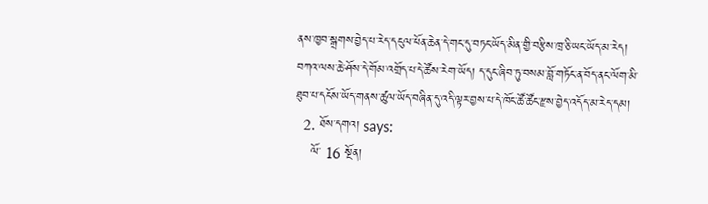ནས་ཁྱབ་སྒྲགས་བྱེད་པ་རེད་དངུལ་ཕོན་ཆེན་དེ་གང་དུ་བཏང་ཡོད་མིན་གྱི་བརྩིས་ཁྲ་ཅི་ཡང་ཡོད་མ་རེད། བཀའ་ལས་ཆེ་ཤོས་དེ་གོམ་འགྲོད་པ་དེ་ཚོས་རེག་ཡོད། ད་དུང་ཞིབ་ཏུ་བསམ་བློ་གཏོང་ན་བོད་ནང་ལོག་མི་ཐུབ་པ་དངོས་ཡོད་གནས་ཚུལ་ཡོད་བཞིན་དུ་འདི་ལྟར་བྱས་པ་དེ་ཁོང་ཚོ་ཚོང་རྫས་བྱེད་འདོད་མ་རེད་དམ།
  2. ཐོས་དགའ། says:
    ལོ་ 16 སྔོན།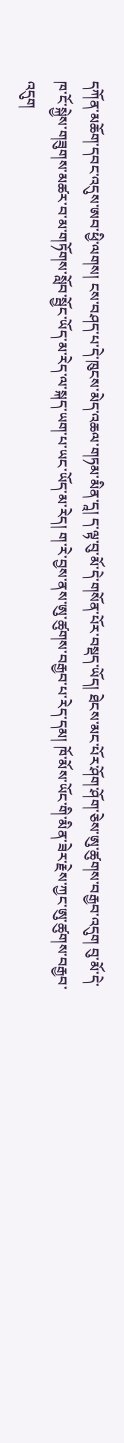དཀོན་མཆོག་དབང་འདུས་ཨབ་ཕྱི་ལགས། ངས་བཤད་པ་དེ་ཁུངས་མེད་འཆལ་གཏམ་མིན་དཱ། ད་ལྟ་བུ་མོ་དེ་གསོན་པོར་བསྡད་ཡོད། ཐེངས་མང་པོར་ཤོག་ཤོག་ཅེས་ཨུ་ཚུགས་བརྒྱབ་འདུག བུ་མོ་དེ་ཁ་ངོ་སྐྱེས་གཟུགས་མཚར་བ་མ་གཏོགས་སློབ་སྦྱོང་ཡོད་མ་རེད་ལ་སྐད་ཡག་པ་ཡང་ཡོད་མ་རེད། ག་རེ་བྱས་ནས་ཨུ་ཚུགས་བརྒྱབ་པ་རེད་དམ། ཁོ་མོས་ཡོང་གི་མིན་ཟེར་རྗེས་ཀྱང་ཨུ་ཚུགས་བརྒྱབ་འདུག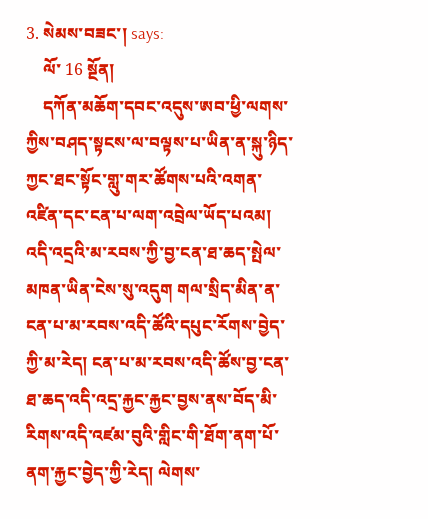3. སེམས་བཟང་། says:
    ལོ་ 16 སྔོན།
    དཀོན་མཆོག་དབང་འདུས་ཨབ་ཕྱི་ལགས་ཀྱིས་བཤད་སྟངས་ལ་བལྟས་པ་ཡིན་ན་སྐུ་ཉིད་ཀྱང་ཐང་སྟོང་གླུ་གར་ཚོགས་པའི་འགན་འཛིན་དང་ངན་པ་ལག་འབྲེལ་ཡོད་པའམ། འདི་འདྲའི་མ་རབས་ཀྱི་བྱ་ངན་ཐ་ཆད་སྤེལ་མཁན་ཡིན་ངེས་སུ་འདུག གལ་སྲིད་མིན་ན་ངན་པ་མ་རབས་འདི་ཚོའི་དཔུང་རོགས་བྱེད་ཀྱི་མ་རེད། ངན་པ་མ་རབས་འདི་ཚོས་བྱ་ངན་ཐ་ཆད་འདི་འདྲ་རྐྱང་རྐྱང་བྱས་ནས་བོད་མི་རིགས་འདི་འཛམ་བུའི་གླིང་གི་ཐོག་ནག་པོ་ནག་རྐྱང་བྱེད་ཀྱི་རེད། ལེགས་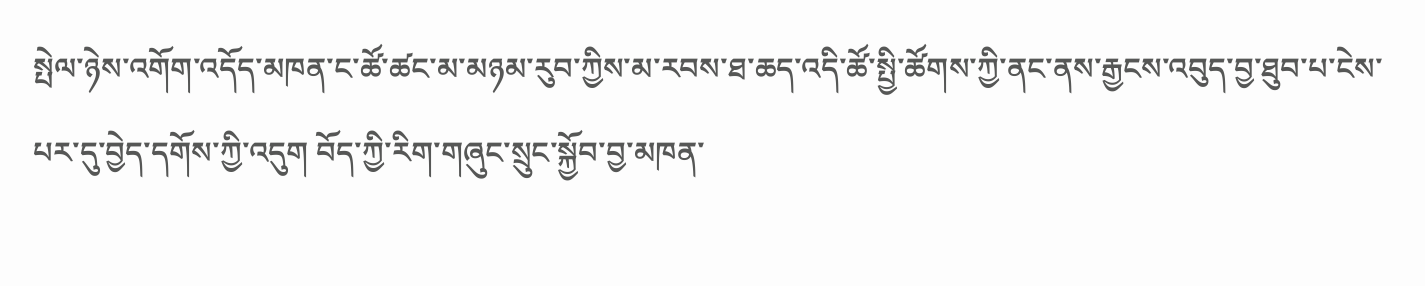སྤེལ་ཉེས་འགོག་འདོད་མཁན་ང་ཚོ་ཚང་མ་མཉམ་རུབ་ཀྱིས་མ་རབས་ཐ་ཆད་འདི་ཚོ་སྤྱི་ཚོགས་ཀྱི་ནང་ནས་རྒྱངས་འབུད་བྱ་ཐུབ་པ་ངེས་པར་དུ་བྱེད་དགོས་ཀྱི་འདུག བོད་ཀྱི་རིག་གཞུང་སྲུང་སྐྱོབ་བྱ་མཁན་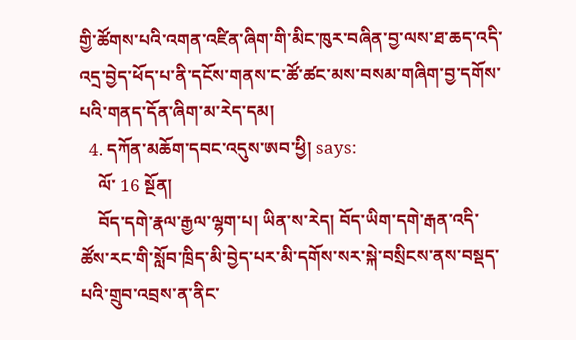གྱི་ཚོགས་པའི་འགན་འཛིན་ཞིག་གི་མིང་ཁུར་བཞིན་བྱ་ལས་ཐ་ཆད་འདི་འདྲ་བྱེད་ཕོད་པ་ནི་དངོས་གནས་ང་ཚོ་ཚང་མས་བསམ་གཞིག་བྱ་དགོས་པའི་གནད་དོན་ཞིག་མ་རེད་དམ།
  4. དཀོན་མཆོག་དབང་འདུས་ཨབ་ཕྱི། says:
    ལོ་ 16 སྔོན།
    བོད་དགེ་རྣལ་རྒྱལ་ལྷག་པ། ཡིན་ས་རེད། བོད་ཡིག་དགེ་རྒན་འདི་ཚོས་རང་གི་སློབ་ཁྲིད་མི་བྱེད་པར་མི་དགོས་སར་སྐེ་བསྲིངས་ནས་བསྡད་པའི་གྲུབ་འབྲས་ན་ནིང་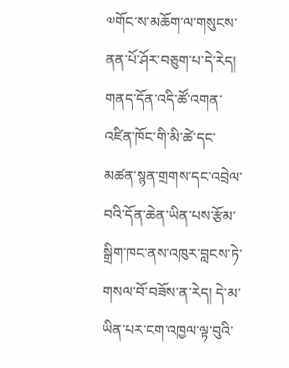༧གོང་ས་མཆོག་ལ་གསུངས་ནན་པོ་ཤོར་བཅུག་པ་དེ་རེད། གནད་དོན་འདི་ཚོ་འགན་འཛིན་ཁོང་གི་མི་ཚེ་དང་མཚན་སྙན་གྲགས་དང་འབྲེལ་བའི་དོན་ཆེན་ཡིན་པས་རྩོམ་སྒྲིག་ཁང་ནས་འཁུར་བླངས་ཏེ་གསལ་བོ་བཟོས་ན་རེད། དེ་མ་ཡིན་པར་ངག་འཁྱལ་ལྟ་བུའི་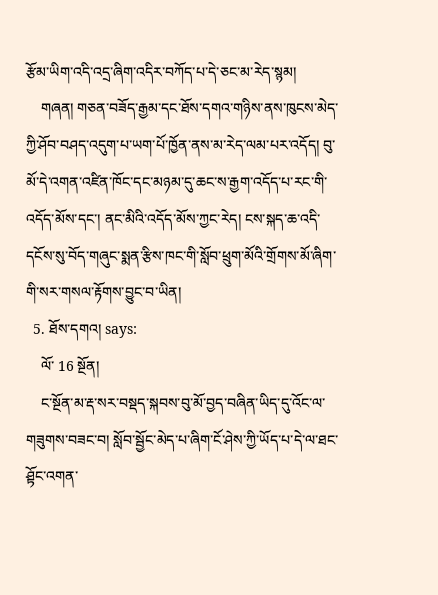རྩོམ་ཡིག་འདི་འདྲ་ཞིག་འདིར་བཀོད་པ་དེ་ཅང་མ་རེད་སྙམ།
    གཞན། གཅན་བཟོད་རྒྱམ་དང་ཐོས་དགའ་གཉིས་ནས་ཁུངས་མེད་ཀྱི་ཤོབ་བཤད་འདུག་པ་ཡག་པོ་ཁྱོན་ནས་མ་རེད་ལམ་པར་འདོད། བུ་མོ་དེ་འགན་འཛིན་ཁོང་དང་མཉམ་དུ་ཆང་ས་རྒྱག་འདོད་པ་རང་གི་འདོད་མོས་དང་། ནང་མིའི་འདོད་མོས་ཀྱང་རེད། ངས་སྐད་ཆ་འདི་དངོས་སུ་བོད་གཞུང་སྨན་རྩིས་ཁང་གི་སློབ་ཕྲུག་མོའི་གྲོགས་མོ་ཞིག་གི་སར་གསལ་རྟོགས་བྱུང་བ་ཡིན།
  5. ཐོས་དགའ། says:
    ལོ་ 16 སྔོན།
    ང་སྔོན་མ་རྡ་སར་བསྡད་སྐབས་བུ་མོ་བྱད་བཞིན་ཡིད་དུ་འོང་ལ་གཟུགས་བཟང་བ། སློབ་སྦྱོང་མེད་པ་ཞིག་ངོ་ཤེས་ཀྱི་ཡོད་པ་དེ་ལ་ཐང་ཤྟོང་འགན་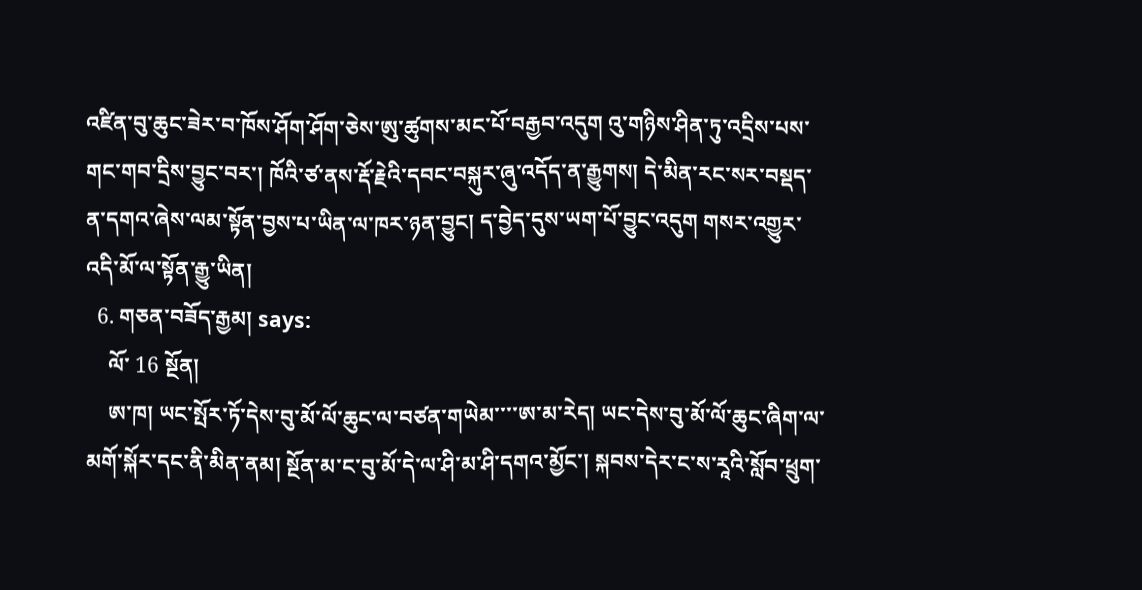འཛིན་བུ་ཆུང་ཟེར་བ་ཁོས་ཤོག་ཤོག་ཅེས་ཨུ་ཚུགས་མང་པོ་བརྒྱབ་འདུག འུ་གཉིས་ཤིན་ཏུ་འདྲིས་པས་གང་གབ་དྲིས་བྱུང་བར་། ཁོའི་ཙ་ནས་རྡོ་རྗེའི་དབང་བསྐུར་ཞུ་འདོད་ན་རྒྱུགས། དེ་མིན་རང་སར་བསྡད་ན་དགའ་ཞེས་ལམ་སྟོན་བྱས་པ་ཡིན་ལ་ཁར་ཉན་བྱུང། ད་བྱེད་དུས་ཡག་པོ་བྱུང་འདུག གསར་འགྱུར་འདི་མོ་ལ་སྟོན་རྒྱུ་ཡིན།
  6. གཅན་བཟོད་རྒྱམ། says:
    ལོ་ 16 སྔོན།
    ཨ་ཁ། ཡང་སྤོར་ཏོ་དེས་བུ་མོ་ལོ་ཆུང་ལ་བཙན་གཡེམ་་་་ཨ་མ་རེད། ཡང་དེས་བུ་མོ་ལོ་ཆུང་ཞིག་ལ་མགོ་སྐོར་དང་ནི་མིན་ནམ། སྔོན་མ་ང་བུ་མོ་དེ་ལ་ཤི་མ་ཤི་དགའ་མྱོང་། སྐབས་དེར་ང་ས་རཱའི་སློབ་ཕྲུག་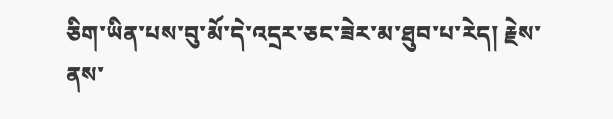ཅིག་ཡིན་པས་བུ་མོ་དེ་འདྲར་ཅང་ཟེར་མ་ཐུབ་པ་རེད། རྗེས་ནས་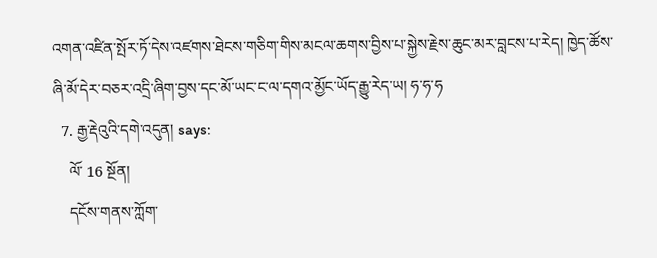འགན་འཛིན་སྤོར་ཏོ་དེས་འཛགས་ཐེངས་གཅིག་གིས་མངལ་ཆགས་བྱིས་པ་སྐྱེས་རྗེས་ཆུང་མར་བླངས་པ་རེད། ཁྱེད་ཚོས་ཞི་མོ་དེར་བཅར་འདྲི་ཞིག་བྱས་དང་མོ་ཡང་ང་ལ་དགའ་མྱོང་ཡོད་རྒྱུ་རེད་ཡ། ཧ་ཧ་ཧ
  7. རྒྱ་རྡེའུའི་དགེ་འདུན། says:
    ལོ་ 16 སྔོན།
    དངོས་གནས་ཀློག་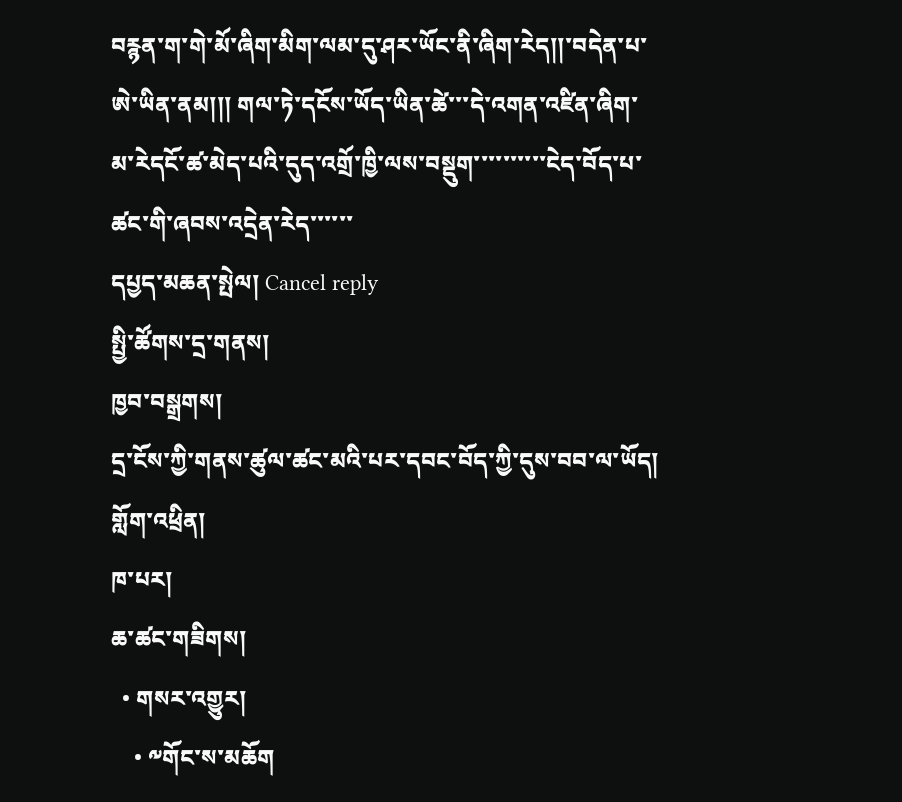བརྙན་ག་གེ་མོ་ཞིག་མིག་ལམ་དུ་ཤར་ཡོང་ནི་ཞིག་རེད།།་བདེན་པ་ཨེ་ཡིན་ནམ།།། གལ་ཏེ་དངོས་ཡོད་ཡིན་ཚེ་་་དེ་འགན་འཛིན་ཞིག་མ་རེདངོ་ཚ་མེད་པའི་དུད་འགྲོ་ཁྱི་ལས་བསྡུག་་་་་་་་་་ངེད་བོད་པ་ཚང་གི་ཞབས་འདྲེན་རེད་་་་་་
དཔྱད་མཆན་སྤེལ། Cancel reply
སྤྱི་ཚོགས་དྲ་གནས།
ཁྱབ་བསྒྲགས།
དྲ་ངོས་ཀྱི་གནས་ཚུལ་ཚང་མའི་པར་དབང་བོད་ཀྱི་དུས་བབ་ལ་ཡོད།
གློག་འཕྲིན།
ཁ་པར།
ཆ་ཚང་གཟིགས།
  • གསར་འགྱུར།
    • ༸གོང་ས་མཆོག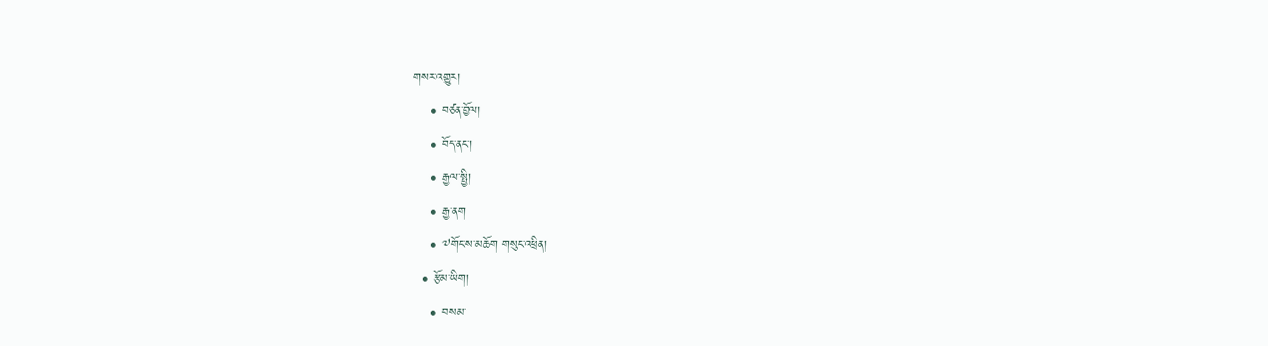གསར་འགྱུར།
    • བཙན་བྱོལ།
    • བོད་ནང་།
    • རྒྱལ་སྤྱི།
    • རྒྱ་ནག
    • ༧གོང་ས་མཆོག གསུང་འཕྲིན།
  • རྩོམ་ཡིག།
    • བསམ་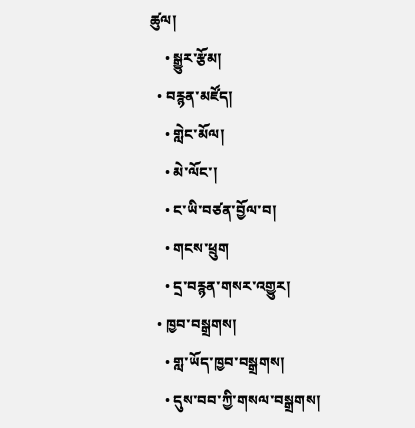ཚུལ།
    • སྒྱུར་རྩོམ།
  • བརྙན་མཛོད།
    • གླེང་མོལ།
    • མེ་ལོང་།
    • ང་ཡི་བཙན་བྱོལ་བ།
    • གངས་ཕྲུག
    • དྲ་བརྙན་གསར་འགྱུར།
  • ཁྱབ་བསྒྲགས།
    • གླ་ཡོད་ཁྱབ་བསྒྲགས།
    • དུས་བབ་ཀྱི་གསལ་བསྒྲགས།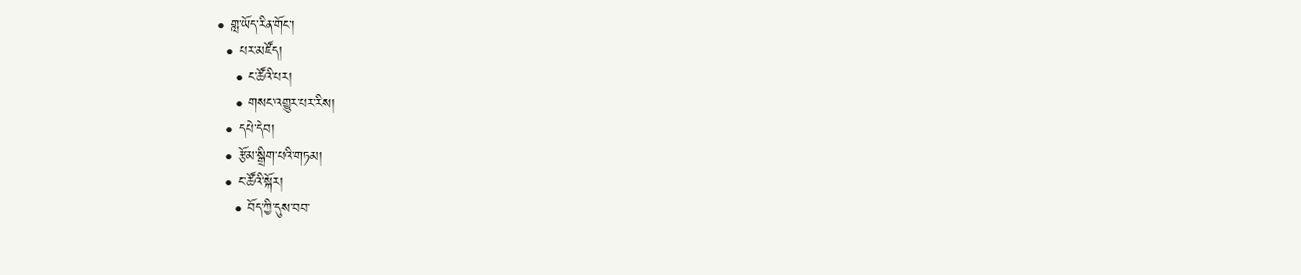• གླ་ཡོད་རིན་གོང་།
  • པར་མཛོད།
    • ང་ཚོའི་པར།
    • གསང་འགྱུར་པར་རིས།
  • དཔེ་དེབ།
  • རྩོམ་སྒྲིག་པའི་གཏམ།
  • ང་ཚོའི་སྐོར།
    • བོད་ཀྱི་དུས་བབ་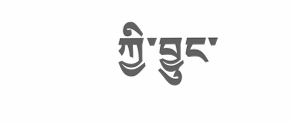ཀྱི་བྱུང་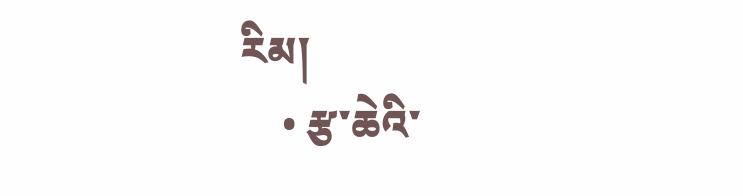རིམ།
    • རྩ་ཆེའི་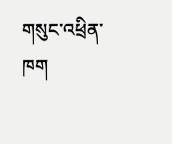གསུང་འཕྲིན་ཁག